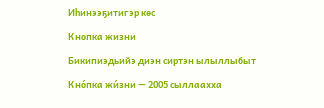Иһинээҕитигэр көс

Кнопка жизни

Бикипиэдьийэ диэн сиртэн ылыллыбыт

Кно́пка жи́зни — 2005 сыллаахха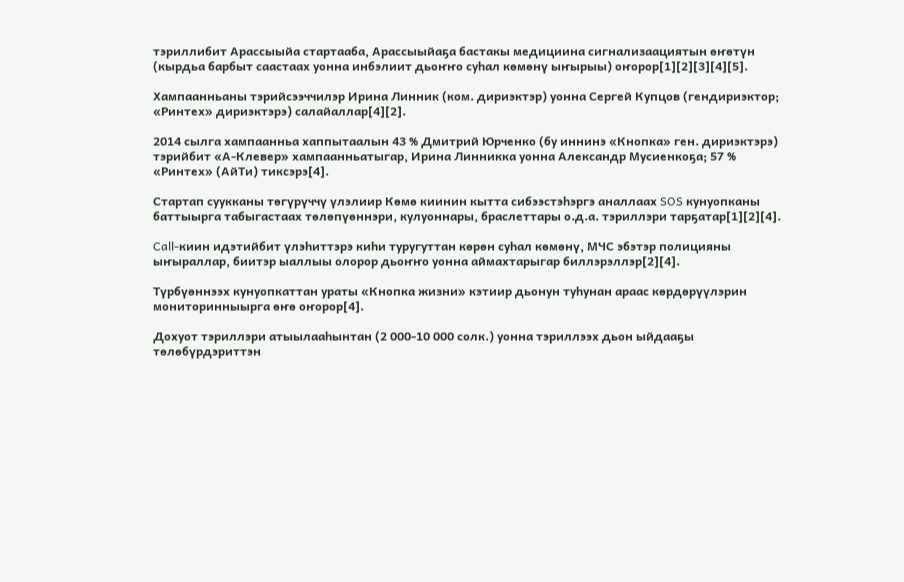тэриллибит Арассыыйа стартааба, Арассыыйаҕа бастакы медициина сигнализаациятын өҥөтүн (кырдьа барбыт саастаах уонна инбэлиит дьоҥҥо суһал көмөнү ыҥырыы) оҥорор[1][2][3][4][5].

Хампаанньаны тэрийсээччилэр Ирина Линник (ком. дириэктэр) уонна Сергей Купцов (гендириэктор; «Ринтех» дириэктэрэ) салайаллар[4][2].

2014 сылга хампаанньа хаппытаалын 43 % Дмитрий Юрченко (бу иннинэ «Кнопка» ген. дириэктэрэ) тэрийбит «А-Клевер» хампаанньатыгар, Ирина Линникка уонна Александр Мусиенкоҕа; 57 % «Ринтех» (АйТи) тиксэрэ[4].

Стартап суукканы төгүрүччү үлэлиир Көмө киинин кытта сибээстэһэргэ аналлаах SOS кунуопканы баттыырга табыгастаах төлөпүөннэри, кулуоннары, браслеттары о.д.а. тэриллэри тарҕатар[1][2][4].

Call-киин идэтийбит үлэһиттэрэ киһи туругуттан көрөн суһал көмөнү, МЧС эбэтэр полицияны ыҥыраллар, биитэр ыаллыы олорор дьоҥҥо уонна аймахтарыгар биллэрэллэр[2][4].

Түрбүөннээх кунуопкаттан ураты «Кнопка жизни» кэтиир дьонун туһунан араас көрдөрүүлэрин мониторинныырга өҥө оҥорор[4].

Дохуот тэриллэри атыылааһынтан (2 000-10 000 солк.) уонна тэриллээх дьон ыйдааҕы төлөбүрдэриттэн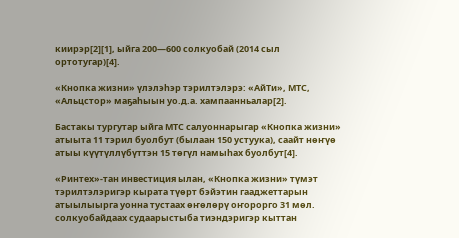киирэр[2][1], ыйга 200—600 солкуобай (2014 сыл ортотугар)[4].

«Кнопка жизни» үлэлэһэр тэрилтэлэрэ: «АйТи», МТС, «Альцстор» маҕаһыын уо.д.а. хампаанньалар[2].

Бастакы тургутар ыйга МТС салуоннарыгар «Кнопка жизни» атыыта 11 тэрил буолбут (былаан 150 устуука), саайт нөҥүө атыы күүтүллүбүттэн 15 төгүл намыһах буолбут[4].

«Ринтех»-тан инвестиция ылан, «Кнопка жизни» түмэт тэрилтэлэригэр кырата түөрт бэйэтин гааджеттарын атыылыырга уонна тустаах өҥөлөрү оҥорорго 31 мөл. солкуобайдаах судаарыстыба тиэндэригэр кыттан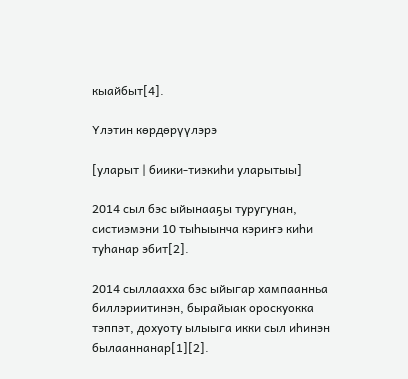кыайбыт[4].

Үлэтин көрдөрүүлэрэ

[уларыт | биики-тиэкиһи уларытыы]

2014 сыл бэс ыйынааҕы туругунан, систиэмэни 10 тыһыынча кэриҥэ киһи туһанар эбит[2].

2014 сыллаахха бэс ыйыгар хампаанньа биллэриитинэн, бырайыак ороскуокка тэппэт, дохуоту ылыыга икки сыл иһинэн былааннанар[1][2].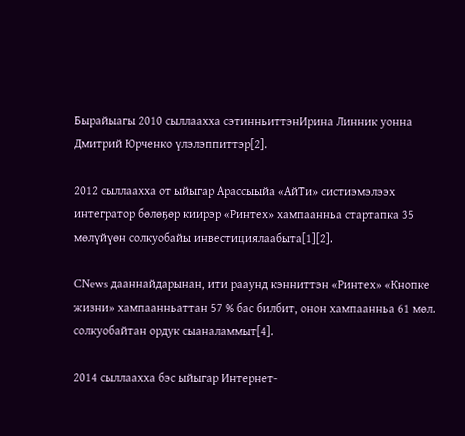Бырайыагы 2010 сыллаахха сэтинньиттэнИрина Линник уонна Дмитрий Юрченко үлэлэппиттэр[2].

2012 сыллаахха от ыйыгар Арассыыйа «АйТи» систиэмэлээх интегратор бөлөҕөр киирэр «Ринтех» хампаанньа стартапка 35 мөлүйүөн солкуобайы инвестициялаабыта[1][2].

CNews дааннайдарынан, ити рааунд кэнниттэн «Ринтех» «Кнопке жизни» хампаанньаттан 57 % бас билбит, онон хампаанньа 61 мөл. солкуобайтан ордук сыаналаммыт[4].

2014 сыллаахха бэс ыйыгар Интернет-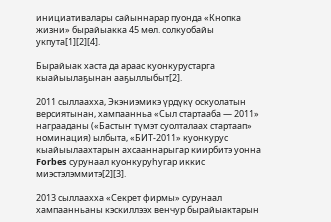инициативалары сайыннарар пуонда «Кнопка жизни» бырайыакка 45 мөл. солкуобайы укпута[1][2][4].

Бырайыак хаста да араас куонкурустарга кыайыылаҕынан ааҕыллыбыт[2].

2011 сыллаахха, Экэниэмикэ үрдүкү оскуолатын версиятынан, хампаанньа «Сыл стартааба — 2011» награаданы («Бастыҥ түмэт суолталаах стартаап» номинация) ылбыта, «БИТ-2011» куонкурус кыайыылаахтарын ахсааннарыгар киирбитэ уонна Forbes сурунаал куонкуруһугар иккис миэстэлэммитэ[2][3].

2013 сыллаахха «Секрет фирмы» сурунаал хампаанньаны кэскиллээх венчур бырайыактарын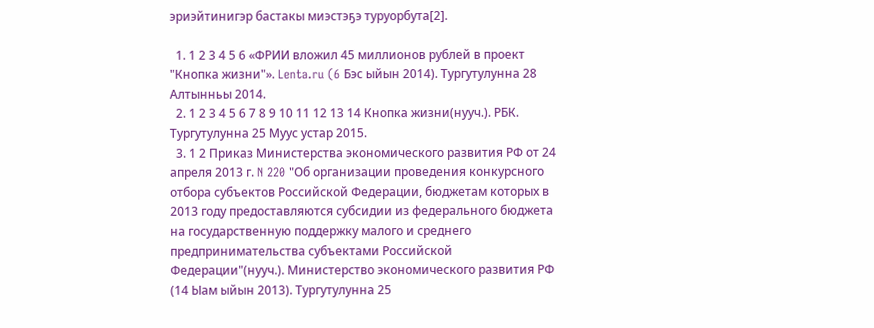эриэйтинигэр бастакы миэстэҕэ туруорбута[2].

  1. 1 2 3 4 5 6 «ФРИИ вложил 45 миллионов рублей в проект "Кнопка жизни"». Lenta.ru (6 Бэс ыйын 2014). Тургутулунна 28 Алтынньы 2014.
  2. 1 2 3 4 5 6 7 8 9 10 11 12 13 14 Кнопка жизни(нууч.). РБК. Тургутулунна 25 Муус устар 2015.
  3. 1 2 Приказ Министерства экономического развития РФ от 24 апреля 2013 г. N 220 "Об организации проведения конкурсного отбора субъектов Российской Федерации, бюджетам которых в 2013 году предоставляются субсидии из федерального бюджета на государственную поддержку малого и среднего предпринимательства субъектами Российской Федерации"(нууч.). Министерство экономического развития РФ (14 Ыам ыйын 2013). Тургутулунна 25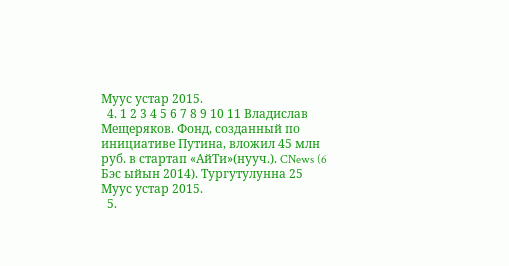Муус устар 2015.
  4. 1 2 3 4 5 6 7 8 9 10 11 Владислав Мещеряков. Фонд, созданный по инициативе Путина, вложил 45 млн руб. в стартап «АйТи»(нууч.). CNews (6 Бэс ыйын 2014). Тургутулунна 25 Муус устар 2015.
  5.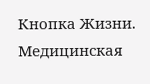Кнопка Жизни. Медицинская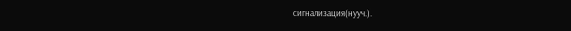сигнализация(нууч.).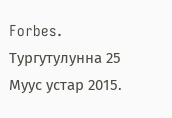Forbes. Тургутулунна 25 Муус устар 2015.